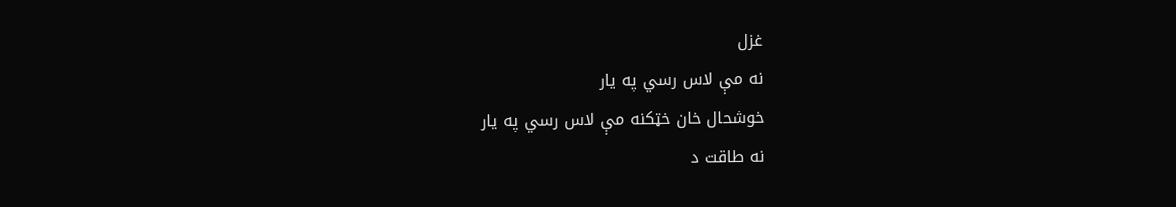غزل
نه مې لاس رسي په يار
خوشحال خان خټکنه مې لاس رسي په يار
نه طاقت د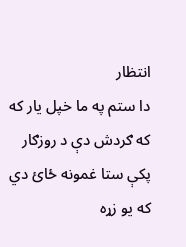انتظار
دا ستم په ما خپل يار که
که ګردش دې د روزګار
پکې ستا غمونه ځائ دي
که يو زړه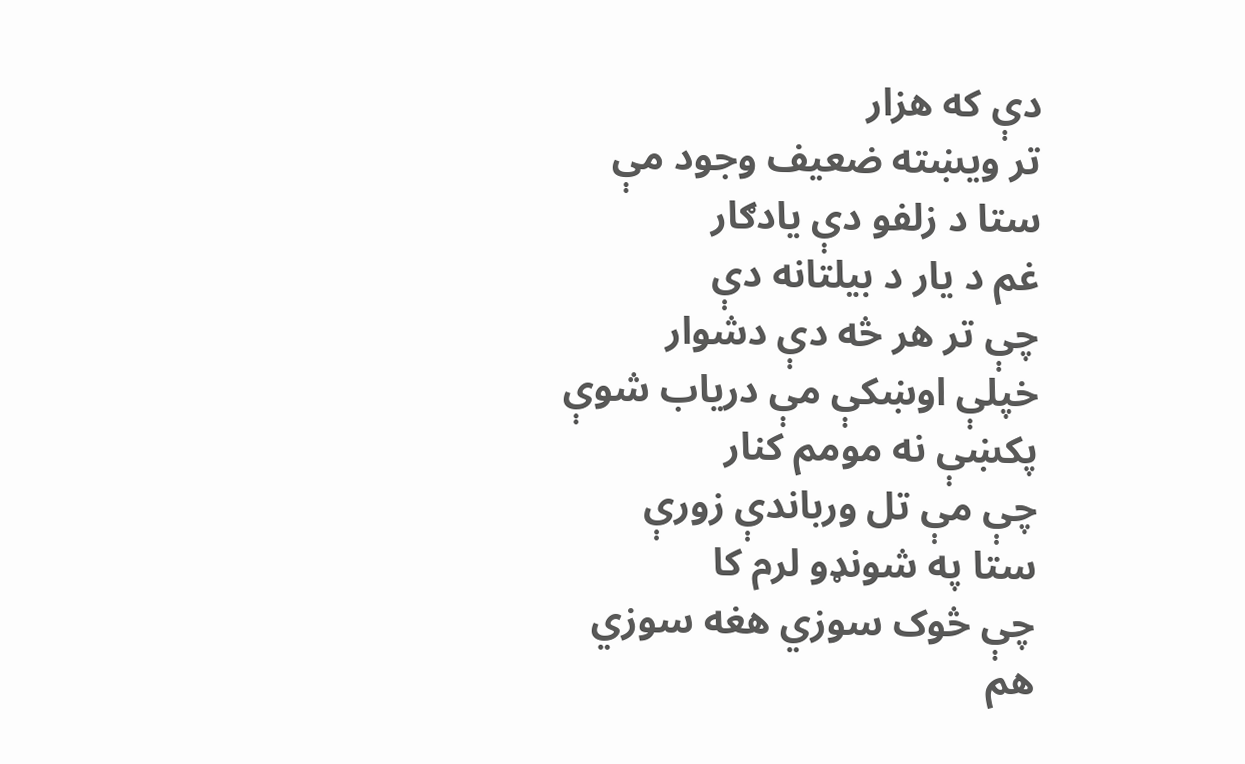دې که هزار
تر ويښته ضعيف وجود مې
ستا د زلفو دې يادګار
غم د يار د بيلتانه دې
چې تر هر څه دې دشوار
خپلې اوښکې مې درياب شوې
پکښې نه مومم کنار
چې مې تل ورباندې زورې
ستا په شونډو لرم کا
چې څوک سوزي هغه سوزي
هم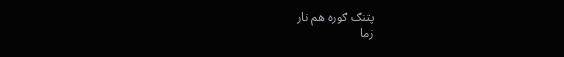پتنګ ګوره هم نار
زما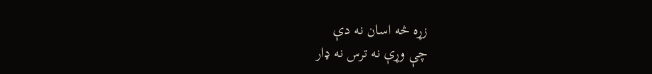زړه څه اسان نه دې
چې وړې نه ترس نه ډار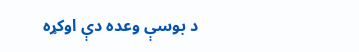د بوسې وعده دې اوکړه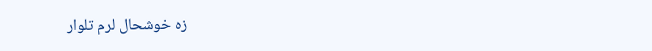زه خوشحال لرم تلوار